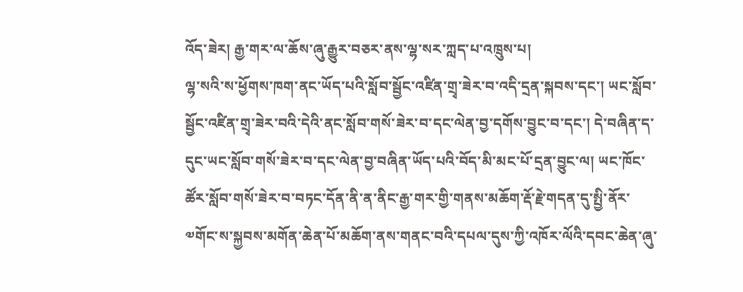འོད་ཟེར། རྒྱ་གར་ལ་ཆོས་ཞུ་རྒྱུར་བཅར་ནས་ལྷ་སར་ཀླད་པ་འཁྲུས་པ།
ལྷ་སའི་ས་ཕྱོགས་ཁག་ནང་ཡོད་པའི་སློབ་སྦྱོང་འཛིན་གྲྭ་ཟེར་བ་འདི་དྲན་སྐབས་དང་། ཡང་སློབ་སྦྱོང་འཛིན་གྲྭ་ཟེར་བའི་དེའི་ནང་སློབ་གསོ་ཟེར་བ་དང་ལེན་བྱ་དགོས་བྱུང་བ་དང་། དེ་བཞིན་ད་དུང་ཡང་སློབ་གསོ་ཟེར་བ་དང་ལེན་བྱ་བཞིན་ཡོད་པའི་བོད་མི་མང་པོ་དྲན་བྱུང་ལ། ཡང་ཁོང་ཚོར་སློབ་གསོ་ཟེར་བ་བཏང་དོན་ནི་ན་ནིང་རྒྱ་གར་གྱི་གནས་མཆོག་རྡོ་རྗེ་གདན་དུ་སྤྱི་ནོར་༧གོང་ས་སྐྱབས་མགོན་ཆེན་པོ་མཆོག་ནས་གནང་བའི་དཔལ་དུས་ཀྱི་འཁོར་ལོའི་དབང་ཆེན་ཞུ་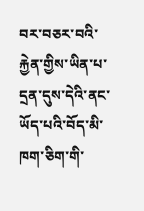བར་བཅར་བའི་རྐྱེན་གྱིས་ཡིན་པ་དྲན་དུས་དེའི་ནང་ཡོད་པའི་བོད་མི་ཁག་ཅིག་གི་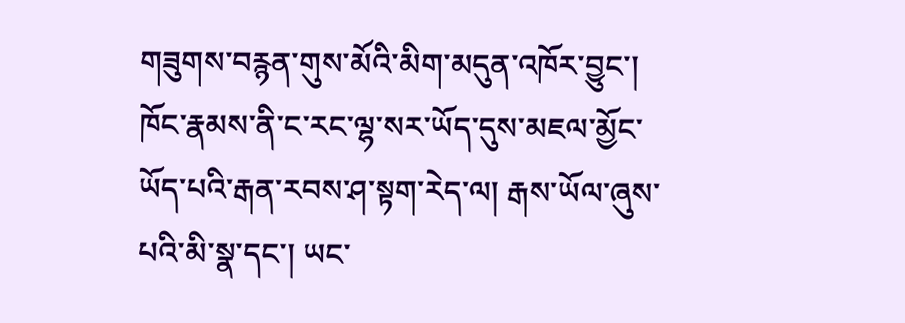གཟུགས་བརྙན་གུས་མོའི་མིག་མདུན་འཁོར་བྱུང་། ཁོང་རྣམས་ནི་ང་རང་ལྷ་སར་ཡོད་དུས་མཇལ་མྱོང་ཡོད་པའི་རྒན་རབས་ཤ་སྟག་རེད་ལ། རྒས་ཡོལ་ཞུས་པའི་མི་སྣ་དང་། ཡང་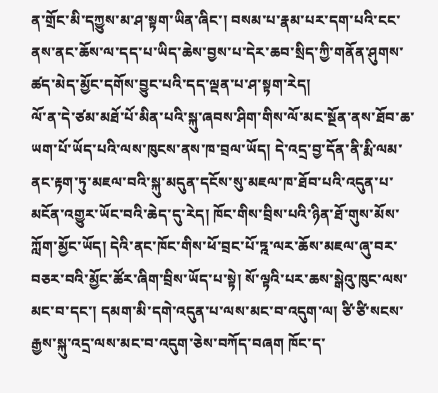ན་གྲོང་མི་དཀྱུས་མ་ཤ་སྟག་ཡིན་ཞིང་། བསམ་པ་རྣམ་པར་དག་པའི་ངང་ནས་ནང་ཆོས་ལ་དད་པ་ཡིད་ཆེས་བྱས་པ་དེར་ཆབ་སྲིད་ཀྱི་གནོན་ཤུགས་ཚད་མེད་མྱོང་དགོས་བྱུང་པའི་དད་ལྡན་པ་ཤ་སྟག་རེད།
ལོ་ན་དེ་ཙམ་མཐོ་པོ་མིན་པའི་སྐུ་ཞབས་ཤིག་གིས་ལོ་མང་སྔོན་ནས་ཐོབ་ཆ་ཡག་པོ་ཡོད་པའི་ལས་ཁུངས་ནས་ཁ་བྲལ་ཡོད། དེ་འདྲ་བྱ་དོན་ནི་རྨི་ལམ་ནང་རྟག་ཏུ་མཇལ་བའི་སྐུ་མདུན་དངོས་སུ་མཇལ་ཁ་ཐོབ་པའི་འདུན་པ་མངོན་འགྱུར་ཡོང་བའི་ཆེད་དུ་རེད། ཁོང་གིས་བྲིས་པའི་ཉིན་ཐོ་གུས་མོས་ཀློག་མྱོང་ཡོད། དེའི་ནང་ཁོང་གིས་ཕོ་བྲང་པོ་ཏྰ་ལར་ཆོས་མཇལ་ཞུ་བར་བཅར་བའི་མྱོང་ཚོར་ཞིག་བྲིས་ཡོད་པ་སྟེ། སོ་ལྟའི་པར་ཆས་སྒེའུ་ཁུང་ལས་མང་བ་དང་། དམག་མི་དགེ་འདུན་པ་ལས་མང་བ་འདུག་ལ། ཙི་ཙི་སངས་རྒྱས་སྐུ་འདྲ་ལས་མང་བ་འདུག་ཅེས་བཀོད་བཞག ཁོང་ད་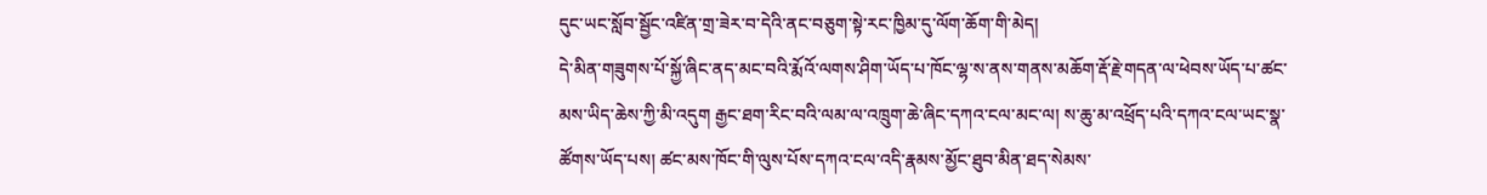དུང་ཡང་སློབ་སྦྱོང་འཛིན་གྲ་ཟེར་བ་དེའི་ནང་བཅུག་སྟེ་རང་ཁྱིམ་དུ་ལོག་ཆོག་གི་མེད།
དེ་མིན་གཟུགས་པོ་སྐྱོ་ཞིང་ནད་མང་བའི་རྨོའོ་ལགས་ཤིག་ཡོད་པ་ཁོང་ལྷ་ས་ནས་གནས་མཆོག་རྡོ་རྗེ་གདན་ལ་ཕེབས་ཡོད་པ་ཚང་མས་ཡིད་ཆེས་ཀྱི་མི་འདུག རྒྱང་ཐག་རིང་བའི་ལམ་ལ་འཁྲུག་ཆེ་ཞིང་དཀའ་ངལ་མང་ལ། ས་ཆུ་མ་འཕྲོད་པའི་དཀའ་ངལ་ཡང་སྣ་ཚོགས་ཡོད་པས། ཚང་མས་ཁོང་གི་ལུས་པོས་དཀའ་ངལ་འདི་རྣམས་མྱོང་ཐུབ་མིན་ཐད་སེམས་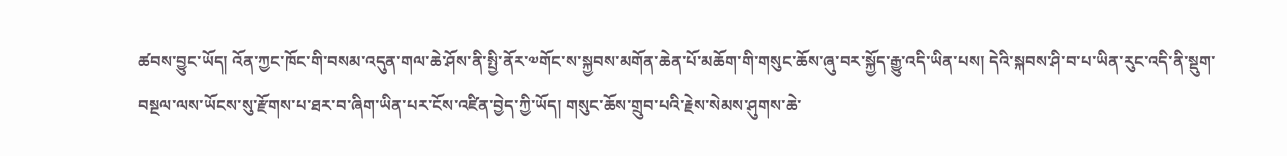ཚབས་བྱུང་ཡོད། འོན་ཀྱང་ཁོང་གི་བསམ་འདུན་གལ་ཆེ་ཤོས་ནི་སྤྱི་ནོར་༧གོང་ས་སྐྱབས་མགོན་ཆེན་པོ་མཆོག་གི་གསུང་ཆོས་ཞུ་བར་སྐྱོད་རྒྱུ་འདི་ཡིན་པས། དེའི་སྐབས་ཤི་བ་པ་ཡིན་རུང་འདི་ནི་སྡུག་བསྔལ་ལས་ཡོངས་སུ་རྫོགས་པ་ཐར་བ་ཞིག་ཡིན་པར་ངོས་འཛིན་བྱེད་ཀྱི་ཡོད། གསུང་ཆོས་གྲུབ་པའི་རྗེས་སེམས་ཤུགས་ཆེ་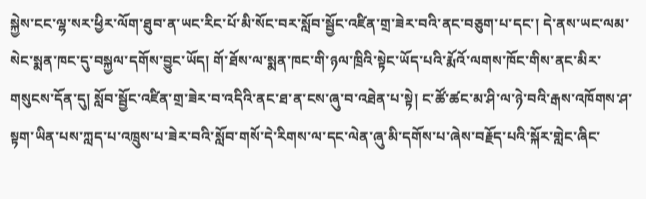སྐྱེས་ངང་ལྷ་སར་ཕྱིར་ལོག་ཐུབ་ན་ཡང་རིང་པོ་མི་སོང་བར་སློབ་སྦྱོང་འཛིན་གྲ་ཟེར་བའི་ནང་བཅུག་པ་དང་། དེ་ནས་ཡང་ལམ་སེང་སྨན་ཁང་དུ་བསྐྱལ་དགོས་བྱུང་ཡོད། གོ་ཐོས་ལ་སྨན་ཁང་གི་ཉལ་ཁྲིའི་སྟེང་ཡོད་པའི་རྨོའོ་ལགས་ཁོང་གིས་ནང་མིར་གསུངས་དོན་དུ། སློབ་སྦྱོང་འཛིན་གྲ་ཟེར་བ་འདིའི་ནང་ཐ་ན་ངས་ཞུ་བ་འཐེན་པ་སྟེ། ང་ཚོ་ཚང་མ་ཤི་ལ་ཉེ་བའི་རྒས་འཁོགས་ཤ་སྟག་ཡིན་པས་ཀླད་པ་འཁྲུས་པ་ཟེར་བའི་སློབ་གསོ་དེ་རིགས་ལ་དང་ལེན་ཞུ་མི་དགོས་པ་ཞེས་བརྗོད་པའི་སྐོར་གླེང་ཞིང་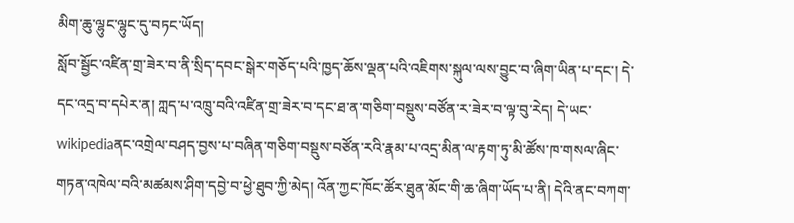མིག་ཆུ་ལྷུང་ལྷུང་དུ་བཏང་ཡོད།
སློབ་སྦྱོང་འཛིན་གྲ་ཟེར་བ་ནི་སྲིད་དབང་སྒེར་གཅོད་པའི་ཁྱད་ཆོས་ལྡན་པའི་འཇིགས་སྐུལ་ལས་བྱུང་བ་ཞིག་ཡིན་པ་དང་། དེ་དང་འདྲ་བ་དཔེར་ན། ཀླད་པ་འཁྲུ་བའི་འཛིན་གྲ་ཟེར་བ་དང་ཐ་ན་གཅིག་བསྡུས་བཙོན་ར་ཟེར་བ་ལྟ་བུ་རེད། དེ་ཡང་wikipediaནང་འགྲེལ་བཤད་བྱས་པ་བཞིན་གཅིག་བསྡུས་བཙོན་རའི་རྣམ་པ་འདྲ་མིན་ལ་རྟག་ཏུ་མི་ཚོས་ཁ་གསལ་ཞིང་གཏན་འཁེལ་བའི་མཚམས་ཤིག་དབྱེ་བ་ཕྱེ་ཐུབ་ཀྱི་མེད། འོན་ཀྱང་ཁོང་ཚོར་ཐུན་མོང་གི་ཆ་ཞིག་ཡོད་པ་ནི། དེའི་ནང་བཀག་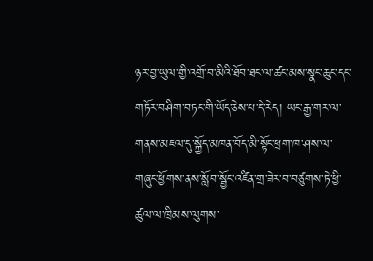ཉར་བྱ་ཡུལ་གྱི་འགྲོ་བ་མིའི་ཐོབ་ཐང་ལ་ཚང་མས་སྣང་ཆུང་དང་གཏོར་བཤིག་བཏང་གི་ཡོད་ཅེས་པ་དེ་རེད། ཡང་རྒྱ་གར་ལ་གནས་མཇལ་དུ་སྐྱོད་མཁན་བོད་མི་སྟོང་ཕྲག་ཁ་ཤས་ལ་གཞུང་ཕྱོགས་ནས་སློབ་སྦྱོང་འཛིན་གྲ་ཟེར་བ་བཙུགས་ཏེ་ཕྱི་ཚུལ་ལ་ཁྲིམས་ལུགས་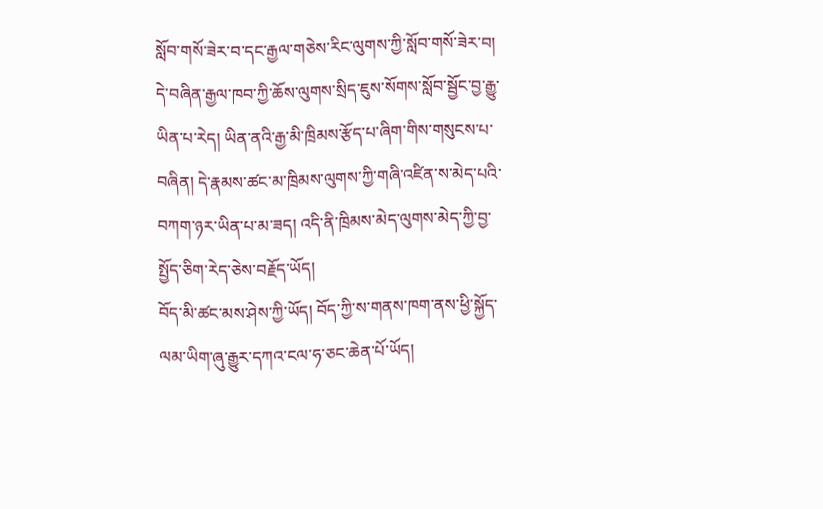སློབ་གསོ་ཟེར་བ་དང་རྒྱལ་གཅེས་རིང་ལུགས་ཀྱི་སློབ་གསོ་ཟེར་བ། དེ་བཞིན་རྒྱལ་ཁབ་ཀྱི་ཆོས་ལུགས་སྲིད་ཇུས་སོགས་སློབ་སྦྱོང་བྱ་རྒྱུ་ཡིན་པ་རེད། ཡིན་ནའི་རྒྱ་མི་ཁྲིམས་རྩོད་པ་ཞིག་གིས་གསུངས་པ་བཞིན། དེ་རྣམས་ཚང་མ་ཁྲིམས་ལུགས་ཀྱི་གཞི་འཛིན་ས་མེད་པའི་བཀག་ཉར་ཡིན་པ་མ་ཟད། འདི་ནི་ཁྲིམས་མེད་ལུགས་མེད་ཀྱི་བྱ་སྤྱོད་ཅིག་རེད་ཅེས་བརྗོད་ཡོད།
བོད་མི་ཚང་མས་ཤེས་ཀྱི་ཡོད། བོད་ཀྱི་ས་གནས་ཁག་ནས་ཕྱི་སྐྱོད་ལམ་ཡིག་ཞུ་རྒྱུར་དཀའ་ངལ་ཧ་ཅང་ཆེན་པོ་ཡོད།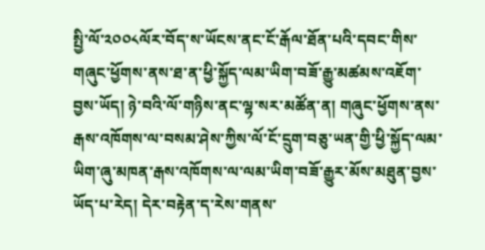སྤྱི་ལོ་༢༠༠༨ལོར་བོད་ས་ཡོངས་ནང་ངོ་རྒོལ་ཐོན་པའི་དབང་གིས་གཞུང་ཕྱོགས་ནས་ཐ་ན་ཕྱི་སྐྱོད་ལམ་ཡིག་བཟོ་རྒྱུ་མཚམས་འཇོག་བྱས་ཡོད། ཉེ་བའི་ལོ་གཉིས་ནང་ལྷ་སར་མཚོན་ན། གཞུང་ཕྱོགས་ནས་རྒས་འཁོགས་ལ་བསམ་ཤེས་ཀྱིས་ལོ་ངོ་དྲུག་བཅུ་ཡན་གྱི་ཕྱི་སྐྱོད་ལམ་ཡིག་ཞུ་མཁན་རྒས་འཁོགས་ལ་ལམ་ཡིག་བཟོ་རྒྱུར་མོས་མཐུན་བྱས་ཡོད་པ་རེད། དེར་བརྟེན་ད་རེས་གནས་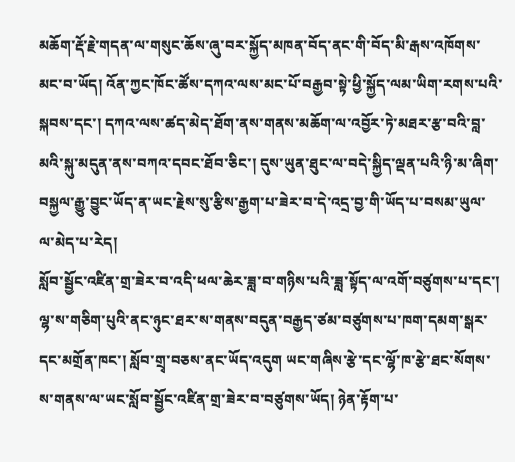མཆོག་རྡོ་རྗེ་གདན་ལ་གསུང་ཆོས་ཞུ་བར་སྐྱོད་མཁན་བོད་ནང་གི་བོད་མི་རྒས་འཁོགས་མང་བ་ཡོད། འོན་ཀྱང་ཁོང་ཚོས་དཀའ་ལས་མང་པོ་བརྒྱབ་སྟེ་ཕྱི་སྐྱོད་ལམ་ཡིག་རགས་པའི་སྐབས་དང་། དཀའ་ལས་ཚད་མེད་ཐོག་ནས་གནས་མཆོག་ལ་འབྱོར་ཏེ་མཐར་རྩ་བའི་བླ་མའི་སྐུ་མདུན་ནས་བཀའ་དབང་ཐོབ་ཅིང་། དུས་ཡུན་ཐུང་ལ་བདེ་སྐྱིད་ལྡན་པའི་ཉི་མ་ཞིག་བསྐྱལ་རྒྱུ་བྱུང་ཡོད་ན་ཡང་རྗེས་སུ་རྩིས་རྒྱག་པ་ཟེར་བ་དེ་འདྲ་བྱ་གི་ཡོད་པ་བསམ་ཡུལ་ལ་མེད་པ་རེད།
སློབ་སྦྱོང་འཛིན་གྲ་ཟེར་བ་འདི་ཕལ་ཆེར་ཟླ་བ་གཉིས་པའི་ཟླ་སྟོད་ལ་འགོ་བཙུགས་པ་དང་། ལྷ་ས་གཅིག་པུའི་ནང་ཉུང་ཐར་ས་གནས་བདུན་བརྒྱད་ཙམ་བཙུགས་པ་ཁག་དམག་སྒར་དང་མགྲོན་ཁང་། སློབ་གྲྭ་བཅས་ནང་ཡོད་འདུག ཡང་གཞིས་རྩེ་དང་ལྷོ་ཁ་རྩེ་ཐང་སོགས་ས་གནས་ལ་ཡང་སློབ་སྦྱོང་འཛིན་གྲ་ཟེར་བ་བཙུགས་ཡོད། ཉེན་རྟོག་པ་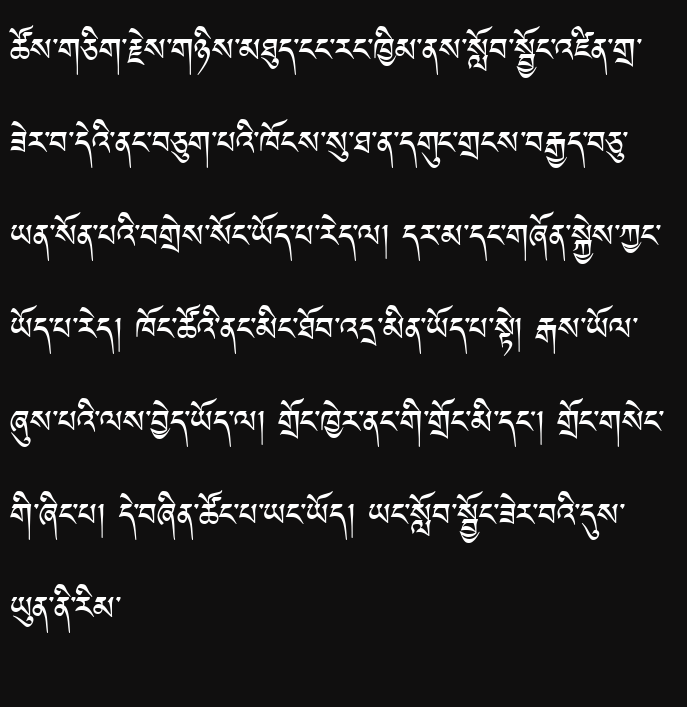ཚོས་གཅིག་རྗེས་གཉིས་མཐུད་ངང་རང་ཁྱིམ་ནས་སློབ་སྦྱོང་འཛིན་གྲ་ཟེར་བ་དེའི་ནང་བཅུག་པའི་ཁོངས་སུ་ཐ་ན་དགུང་གྲངས་བརྒྱད་བཅུ་ཡན་སོན་པའི་བགྲེས་སོང་ཡོད་པ་རེད་ལ། དར་མ་དང་གཞོན་སྐྱེས་ཀྱང་ཡོད་པ་རེད། ཁོང་ཚོའི་ནང་མིང་ཐོབ་འདྲ་མིན་ཡོད་པ་སྟེ། རྒས་ཡོལ་ཞུས་པའི་ལས་བྱེད་ཡོད་ལ། གྲོང་ཁྱེར་ནང་གི་གྲོང་མི་དང། གྲོང་གསེང་གི་ཞིང་པ། དེ་བཞིན་ཚོང་པ་ཡང་ཡོད། ཡང་སློབ་སྦྱོང་ཟེར་བའི་དུས་ཡུན་ནི་རིམ་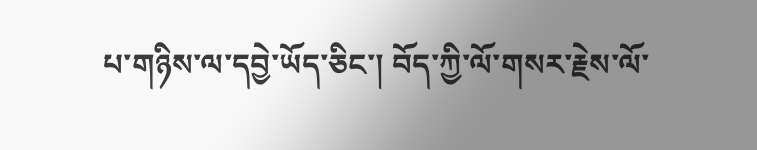པ་གཉིས་ལ་དབྱེ་ཡོད་ཅིང་། བོད་ཀྱི་ལོ་གསར་རྗེས་ལོ་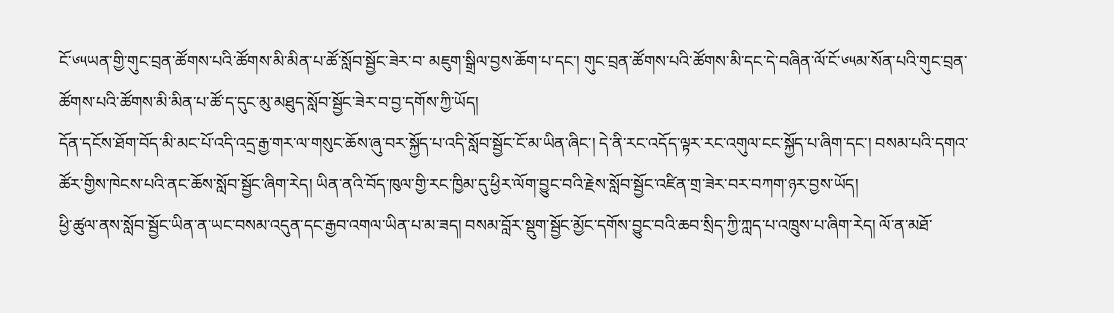ངོ་༦༥ཡན་གྱི་གུང་བྲན་ཚོགས་པའི་ཚོགས་མི་མིན་པ་ཚོ་སློབ་སྦྱོང་ཟེར་བ་ མཇུག་སྒྲིལ་བྱས་ཆོག་པ་དང་། གུང་བྲན་ཚོགས་པའི་ཚོགས་མི་དང་དེ་བཞིན་ལོ་ངོ་༦༥མ་སོན་པའི་གུང་བྲན་ཚོགས་པའི་ཚོགས་མི་མིན་པ་ཚོ་ད་དུང་མུ་མཐུད་སློབ་སྦྱོང་ཟེར་བ་བྱ་དགོས་ཀྱི་ཡོད།
དོན་དངོས་ཐོག་བོད་མི་མང་པོ་འདི་འདྲ་རྒྱ་གར་ལ་གསུང་ཆོས་ཞུ་བར་སྐྱོད་པ་འདི་སློབ་སྦྱོང་ངོ་མ་ཡིན་ཞིང་། དེ་ནི་རང་འདོད་ལྟར་རང་འགུལ་ངང་སྐྱོད་པ་ཞིག་དང་། བསམ་པའི་དགའ་ཚོར་གྱིས་ཁེངས་པའི་ནང་ཆོས་སློབ་སྦྱོང་ཞིག་རེད། ཡིན་ནའི་བོད་ཁུལ་གྱི་རང་ཁྱིམ་དུ་ཕྱིར་ལོག་བྱུང་བའི་རྗེས་སློབ་སྦྱོང་འཛིན་གྲ་ཟེར་བར་བཀག་ཉར་བྱས་ཡོད།
ཕྱི་ཚུལ་ནས་སློབ་སྦྱོང་ཡིན་ན་ཡང་བསམ་འདུན་དང་རྒྱབ་འགལ་ཡིན་པ་མ་ཟད། བསམ་བློར་སྡུག་སྦྱོང་མྱོང་དགོས་བྱུང་བའི་ཆབ་སྲིད་ཀྱི་ཀླད་པ་འཁྲུས་པ་ཞིག་རེད། ལོ་ན་མཐོ་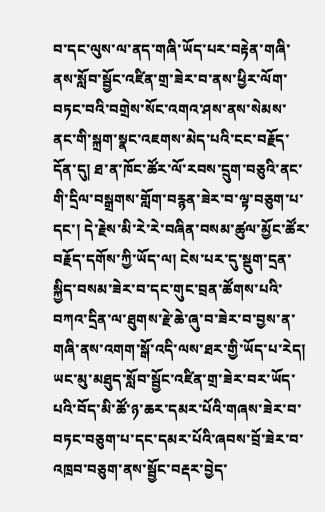བ་དང་ལུས་ལ་ནད་གཞི་ཡོད་པར་བརྟེན་གཞི་ནས་སློབ་སྦྱོང་འཛིན་གྲ་ཟེར་བ་ནས་ཕྱིར་ལོག་བཏང་བའི་བགྲེས་སོང་འགའ་ཤས་ནས་སེམས་ནང་གི་སྐྲག་སྣང་འཇགས་མེད་པའི་ངང་བརྗོད་དོན་དུ། ཐ་ན་ཁོང་ཚོར་ལོ་རབས་དྲུག་བཅུའི་ནང་གི་དྲིལ་བསྒྲགས་གློག་བརྙན་ཟེར་བ་ལྟ་བཅུག་པ་དང་། དེ་རྗེས་མི་རེ་རེ་བཞིན་བསམ་ཚུལ་མྱོང་ཚོར་བརྗོད་དགོས་ཀྱི་ཡོད་ལ། ངེས་པར་དུ་སྡུག་དྲན་སྐྱིད་བསམ་ཟེར་བ་དང་གུང་བྲན་ཚོགས་པའི་བཀའ་དྲིན་ལ་ཐུགས་རྗེ་ཆེ་ཞུ་བ་ཟེར་བ་བྱས་ན་གཞི་ནས་འགག་སྒོ་འདི་ལས་ཐར་གྱི་ཡོད་པ་རེད།
ཡང་མུ་མཐུད་སློབ་སྦྱོང་འཛིན་གྲ་ཟེར་བར་ཡོད་པའི་བོད་མི་ཚོ་ཉ་ཆར་དམར་པོའི་གཞས་ཟེར་བ་བཏང་བཅུག་པ་དང་དམར་པོའི་ཞབས་བྲོ་ཟེར་བ་འཁྲབ་བཅུག་ནས་སྦྱོང་བརྡར་བྱེད་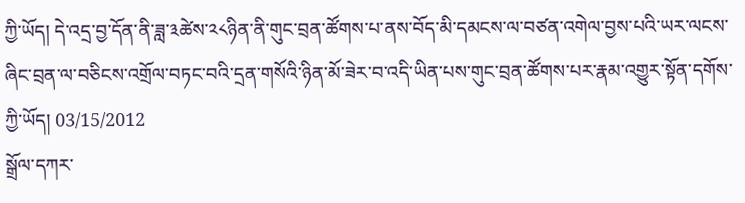ཀྱི་ཡོད། དེ་འདྲ་བྱ་དོན་ནི་ཟླ་༣ཚེས་༢༨ཉིན་ནི་གུང་བྲན་ཚོགས་པ་ནས་བོད་མི་དམངས་ལ་བཙན་འགེལ་བྱས་པའི་ཡར་ལངས་ཞིང་བྲན་ལ་བཅིངས་འགྲོལ་བཏང་བའི་དྲན་གསོའི་ཉིན་མོ་ཟེར་བ་འདི་ཡིན་པས་གུང་བྲན་ཚོགས་པར་རྣམ་འགྱུར་སྟོན་དགོས་ཀྱི་ཡོད། 03/15/2012
སྒྲོལ་དཀར་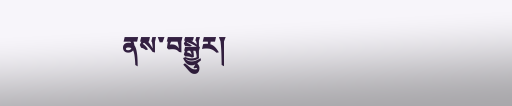ནས་བསྒྱུར།